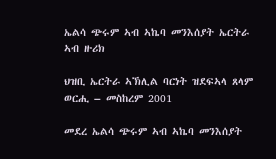ኤልሳ ጭሩም ኣብ ኣኬባ መንእሰያት ኤርትራ ኣብ ዙሪክ

ህዝቢ ኤርትራ ኣኽሊል ባርነት ዝደፍኣላ ጸላም ወርሒ – መስከረም 2001

መደረ ኤልሳ ጭሩም ኣብ ኣኬባ መንእሰያት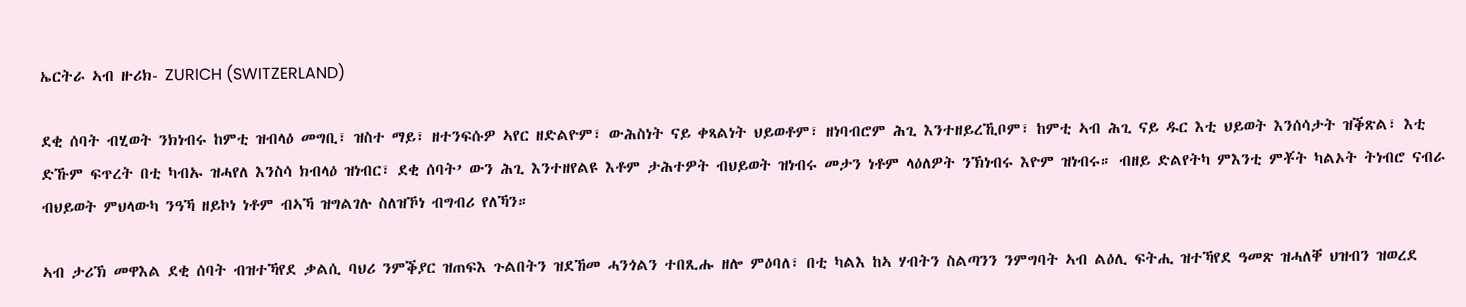ኤርትራ ኣብ ዙሪክ- ZURICH (SWITZERLAND)

ደቂ ሰባት ብሂወት ንክነብሩ ከምቲ ዝብላዕ መግቢ፣ ዝስተ ማይ፣ ዘተንፍሱዎ ኣየር ዘድልዮም፣ ውሕስነት ናይ ቀጻልነት ህይወቶም፣ ዘነባብሮም ሕጊ እንተዘይረኺቦም፣ ከምቲ ኣብ ሕጊ ናይ ዱር እቲ ህይወት እንሰሳታት ዝቕጽል፣ እቲ ድኹም ፍጥረት በቲ ካብኡ ዝሓየለ እንስሳ ክብላዕ ዝነብር፣ ደቂ ሰባት’ ውን ሕጊ እንተዘየልዩ እቶም ታሕተዎት ብህይወት ዝነብሩ መታን ነቶም ላዕለዎት ንኽነብሩ እዮም ዝነብሩ። ብዘይ ድልየትካ ምእንቲ ምቾት ካልኦት ትነብሮ ናብራ ብህይወት ምህላውካ ንዓኻ ዘይኮነ ነቶም ብኣኻ ዝግልገሉ ስለዝኾነ ብግብሪ የለኻን።

ኣብ ታሪኽ መዋእል ደቂ ሰባት ብዝተኻየደ ቃልሲ ባህሪ ንምቕያር ዝጠፍእ ጉልበትን ዝደኸመ ሓንጎልን ተበጺሑ ዘሎ ምዕባለ፣ በቲ ካልእ ከኣ ሃብትን ስልጣንን ንምግባት ኣብ ልዕሊ ፍትሒ ዝተኻየደ ዓመጽ ዝሓለቐ ህዝብን ዝወረደ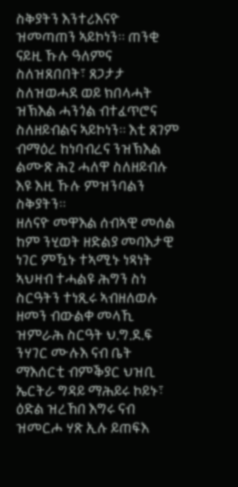ስቅያትን እንተሪእናዮ ዝመጣጠን ኣይኮነን። ጠንቂ ናይዚ ኹሉ ዓለምና ስለዝጸበበት፣ ጸጋታታ ስለዝወሓደ ወይ ክበላሓት ዝኽእል ሓንጎል ብተፈጥሮና ስለዘይብልና ኣይኮነን። እቲ ጸገም ብማዕረ ከነባብረና ንዝኽእል ልሙጽ ሕጊ ሓለዋ ስለዘይብሉ እዩ እዚ ኹሉ ምዝንባልን ስቅያትን።
ዘለናዮ መዋእል ሰብኣዊ መሰል ከም ንሂወት ዘድልያ መባእታዊ ነገር ምዃኑ ተኣሚኑ ነጻነት ኣህዛብ ተሓልዩ ሕግን ስነ ስርዓትን ተነጺሩ ኣብዘለወሉ ዘመን ብውልቀ መላኺ ዝምራሕ ስርዓት ህ.ግ.ደ.ፍ ንሃገር ሙሉእ ናብ ቤት ማእሰርቲ ብምቕያር ህዝቢ ኤርትራ ግዳይ ማሕይሩ ኮይኑ፣ ዕድል ዝረኸበ እግሩ ናብ ዝመርሖ ሃጽ ኢሉ ይጠፍእ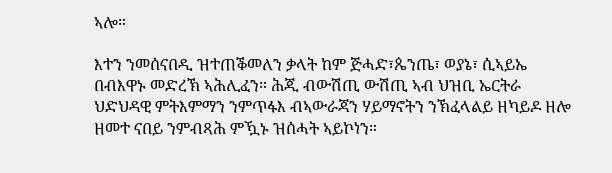ኣሎ።

እተን ንመሰናበዲ ዝተጠቕመለን ቃላት ከም ጅሓድ፣ጴንጤ፣ ወያኔ፣ ሲኣይኤ በብእዋኑ መድረኽ ኣሕሊፈን። ሕጂ ብውሽጢ ውሽጢ ኣብ ህዝቢ ኤርትራ ህድህዳዊ ምትእምማን ንምጥፋእ ብኣውራጃን ሃይማኖትን ንኽፈላልይ ዘካይዶ ዘሎ ዘመተ ናበይ ንምብጻሕ ምዃኑ ዝሰሓት ኣይኮነን።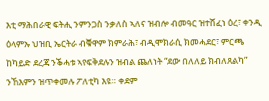እቲ ማሕበራዊ ፍትሒ ንምንጋስ ንቃለስ ኣለና ዝብሎ ብመዓር ዝተሸፈነ ዕረ፣ ቀንዲ ዕላምኡ ህዝቢ ኤርትራ ብቑዋም ክምራሕ፣ ብዲሞክራሲ ክመሓደር፣ ምርጫ ከካይድ ደረጃ ንቕሓቱ ኣየፍቅደሉን ዝብል ጨለነት “ደው በለለይ ክብለጸልካ” ንኸእምን ዝጥቀመሉ ፖለቲካ እዩ። ቀደም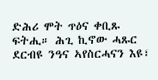ድሕሪ ሞት ጥዕና ቀቢጹ ፍትሒ። ሕጊ ኪኖው ሓጹር ደርብዩ ንዓና ኣየስርሓናን እዩ፣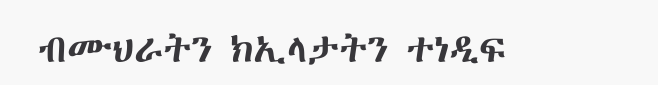ብሙህራትን ክኢላታትን ተነዲፍ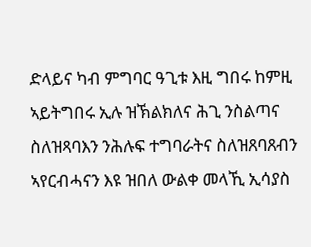ድላይና ካብ ምግባር ዓጊቱ እዚ ግበሩ ከምዚ ኣይትግበሩ ኢሉ ዝኽልክለና ሕጊ ንስልጣና ስለዝጻባእን ንሕሉፍ ተግባራትና ስለዝጸባጸብን ኣየርብሓናን እዩ ዝበለ ውልቀ መላኺ ኢሳያስ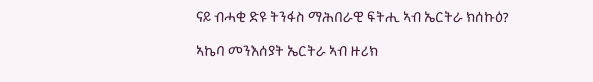ናይ ብሓቂ ድዩ ትንፋስ ማሕበራዊ ፍትሒ ኣብ ኤርትራ ክሰኩዕ?

ኣኬባ መንእሰያት ኤርትራ ኣብ ዙሪክ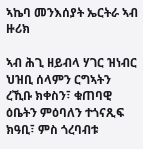ኣኬባ መንእሰያት ኤርትራ ኣብ ዙሪክ

ኣብ ሕጊ ዘይብላ ሃገር ዝነብር ህዝቢ ሰላምን ርግኣትን ረኺቡ ክቀስን፣ ቁጠባዊ ዕቤትን ምዕባለን ተጎናጺፍ ክዓቢ፣ ምስ ጎረባብቱ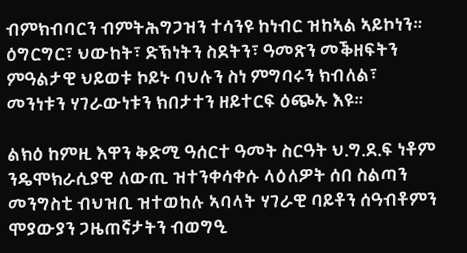ብምክብባርን ብምትሕግጋዝን ተሳንዩ ከነብር ዝከኣል ኣይኮነን። ዕግርግር፣ ህውከት፣ ድኽነትን ስደትን፣ ዓመጽን መቕዘፍትን ምዓልታዊ ህይወቱ ኮይኑ ባህሉን ስነ ምግባሩን ክብለል፣ መንነቱን ሃገራውነቱን ክበታተን ዘይተርፍ ዕጭኡ እዩ።

ልክዕ ከምዚ እዋን ቅድሚ ዓሰርተ ዓመት ስርዓት ህ.ግ.ደ.ፍ ነቶም ንዴሞክራሲያዊ ለውጢ ዝተንቀሳቀሱ ላዕለዎት ሰበ ስልጣን መንግስቲ ብህዝቢ ዝተወከሉ ኣባላት ሃገራዊ ባይቶን ሰዓብቶምን ሞያውያን ጋዜጠኛታትን ብወግዒ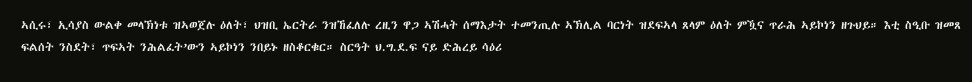ኣሲሩ፣ ኢሳያስ ውልቀ መላኽነቱ ዝኣወጀሉ ዕለት፣ ህዝቢ ኤርትራ ንዝኸፈለሉ ረዚን ዋጋ ኣሽሓት ሰማእታት ተመንጢሉ ኣኽሊል ባርነት ዝደፍኣላ ጸላም ዕለት ምዃና ጥራሕ ኣይኮነን ዘጉህይ። እቲ ስዒቡ ዝመጸ ፍልሰት ንስደት፣ ጥፍኣት ንሕልፈት’ውን ኣይኮነን ንበይኑ ዘስቆርቁር። ስርዓት ህ.ግ.ደ.ፍ ናይ ድሕረይ ሳዕሪ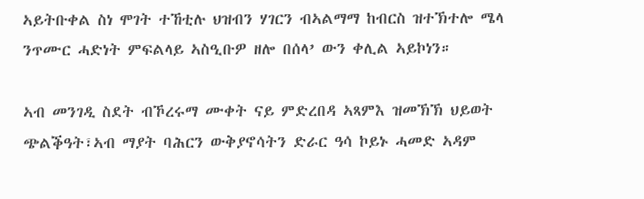ኣይትቡቀል ስነ ሞገት ተኸቲሉ ህዝብን ሃገርን ብኣልማማ ከብርስ ዝተኽተሎ ሜላ ንጥሙር ሓድነት ምፍልላይ ኣስዒቡዎ ዘሎ በሰላ’ ውን ቀሊል ኣይኮነን።

ኣብ መንገዲ ስደት ብኾረሩማ ሙቀት ናይ ምድረበዳ ኣጻምእ ዝመኽኽ ህይወት ጭልቕዓት፣ኣብ ማያት ባሕርን ውቅያኖሳትን ድራር ዓሳ ኮይኑ ሓመድ ኣዳም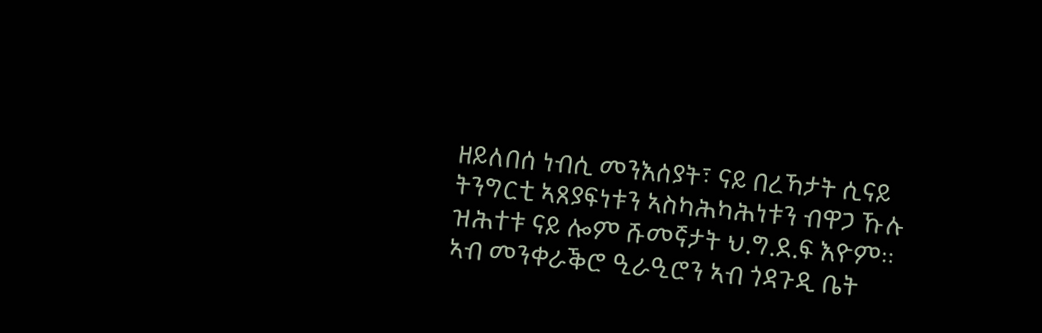ዘይለበሰ ነብሲ መንእሰያት፣ ናይ በረኻታት ሲናይ ትንግርቲ ኣጸያፍነቱን ኣስካሕካሕነቱን ብዋጋ ኹሉ ዝሕተቱ ናይ ሎም ሹመኛታት ህ.ግ.ደ.ፍ እዮም።
ኣብ መንቀራቕሮ ዒራዒሮን ኣብ ጎዳጉዲ ቤት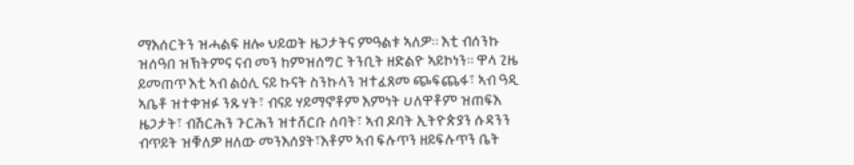ማእሰርትን ዝሓልፍ ዘሎ ህይወት ዜጋታትና ምዓልቱ ኣለዎ። እቲ ብሰንኩ ዝሰዓበ ዝኽትምና ናብ መን ከምዝሰግር ትንቢት ዘድልዮ ኣይኮነን። ዋላ ጊዜ ይመጠጥ እቲ ኣብ ልዕሊ ናይ ኩናት ስንኩላን ዝተፈጸመ ጭፍጨፋ፣ ኣብ ዓዲ ኣቤቶ ዝተቀዝፉ ንጹሃት፣ ብናይ ሃይማኖቶም እምነት ሀለዋቶም ዝጠፍእ ዜጋታት፣ ብሽርሕን ጉርሕን ዝተሸርቡ ሰባት፣ ኣብ ዶባት ኢትዮጵያን ሱዳንን ብጥይት ዝቑለዎ ዘለው መንእሰያት፣እቶም ኣብ ፍሉጥን ዘይፍሉጥን ቤት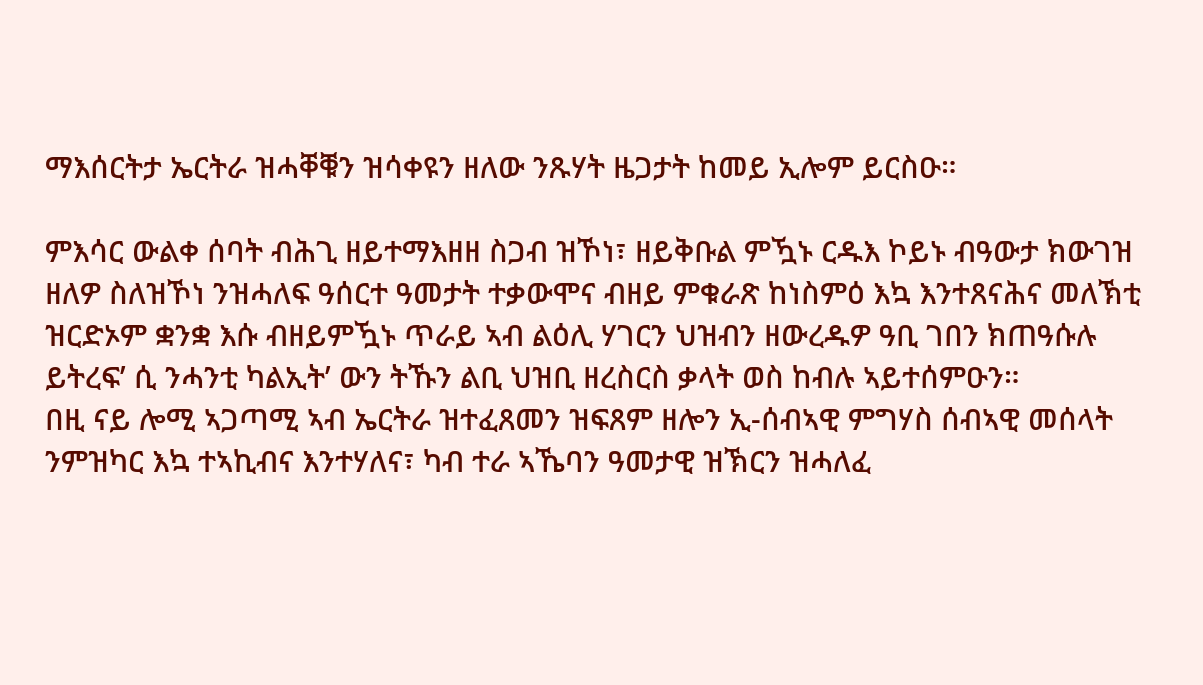ማእሰርትታ ኤርትራ ዝሓቐቑን ዝሳቀዩን ዘለው ንጹሃት ዜጋታት ከመይ ኢሎም ይርስዑ።

ምእሳር ውልቀ ሰባት ብሕጊ ዘይተማእዘዘ ስጋብ ዝኾነ፣ ዘይቅቡል ምዃኑ ርዱእ ኮይኑ ብዓውታ ክውገዝ ዘለዎ ስለዝኾነ ንዝሓለፍ ዓሰርተ ዓመታት ተቃውሞና ብዘይ ምቁራጽ ከነስምዕ እኳ እንተጸናሕና መለኽቲ ዝርድኦም ቋንቋ እሱ ብዘይምዃኑ ጥራይ ኣብ ልዕሊ ሃገርን ህዝብን ዘውረዱዎ ዓቢ ገበን ክጠዓሱሉ ይትረፍ’ ሲ ንሓንቲ ካልኢት’ ውን ትኹን ልቢ ህዝቢ ዘረስርስ ቃላት ወስ ከብሉ ኣይተሰምዑን።
በዚ ናይ ሎሚ ኣጋጣሚ ኣብ ኤርትራ ዝተፈጸመን ዝፍጸም ዘሎን ኢ-ሰብኣዊ ምግሃስ ሰብኣዊ መሰላት ንምዝካር እኳ ተኣኪብና እንተሃለና፣ ካብ ተራ ኣኼባን ዓመታዊ ዝኽርን ዝሓለፈ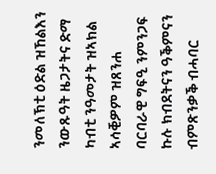ንመለኽቲ ዕድል ዝኸልእን ንውጹዓት ዜጋታትና ድማ ካብቲ ንዓመታት ዝኣክል ኣሳቒዎም ዝጸንሐ ባርባራዊ ግፍዒ ንምንጋፍ ኩሉ ክብደትናን ዓቕምናን ብምጽንቃቕ ብሓባር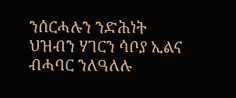ንሰርሓሉን ንድሕነት ህዝብን ሃገርን ሳቦያ ኢልና ብሓባር ንለዓለሉ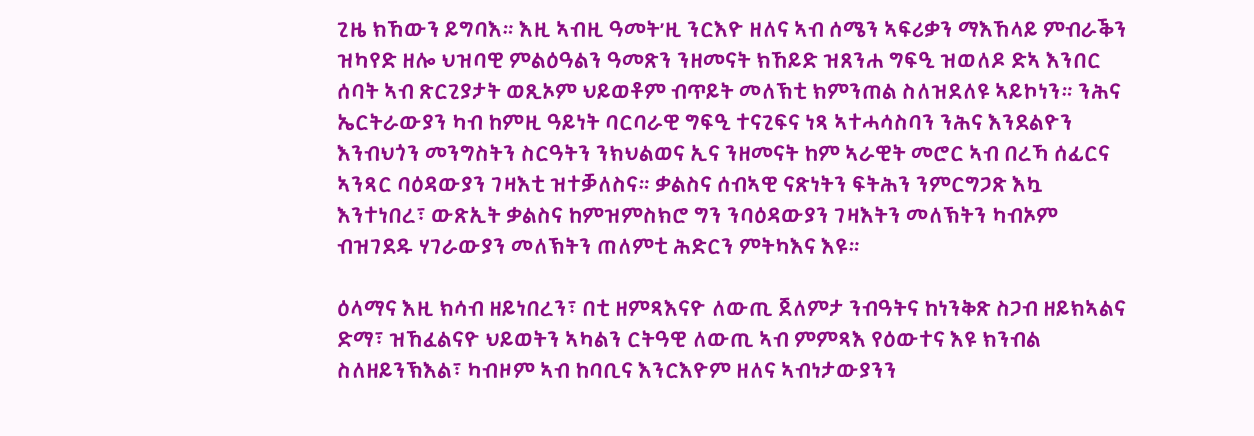ጊዜ ክኸውን ይግባእ። እዚ ኣብዚ ዓመት’ዚ ንርእዮ ዘለና ኣብ ሰሜን ኣፍሪቃን ማእኸላይ ምብራቕን ዝካየድ ዘሎ ህዝባዊ ምልዕዓልን ዓመጽን ንዘመናት ክኸይድ ዝጸንሐ ግፍዒ ዝወለዶ ድኣ እንበር ሰባት ኣብ ጽርጊያታት ወጺኦም ህይወቶም ብጥይት መለኽቲ ክምንጠል ስለዝደለዩ ኣይኮነን። ንሕና ኤርትራውያን ካብ ከምዚ ዓይነት ባርባራዊ ግፍዒ ተናጊፍና ነጻ ኣተሓሳስባን ንሕና እንደልዮን እንብህጎን መንግስትን ስርዓትን ንክህልወና ኢና ንዘመናት ከም ኣራዊት መሮር ኣብ በረኻ ሰፊርና ኣንጻር ባዕዳውያን ገዛእቲ ዝተቓለስና። ቃልስና ሰብኣዊ ናጽነትን ፍትሕን ንምርግጋጽ እኳ እንተነበረ፣ ውጽኢት ቃልስና ከምዝምስክሮ ግን ንባዕዳውያን ገዛእትን መለኽትን ካብኦም ብዝገደዱ ሃገራውያን መለኽትን ጠለምቲ ሕድርን ምትካእና እዩ።

ዕላማና እዚ ክሳብ ዘይነበረን፣ በቲ ዘምጻእናዮ ለውጢ ጀለምታ ንብዓትና ከነንቅጽ ስጋብ ዘይክኣልና ድማ፣ ዝኸፈልናዮ ህይወትን ኣካልን ርትዓዊ ለውጢ ኣብ ምምጻእ የዕውተና እዩ ክንብል ስለዘይንኽእል፣ ካብዞም ኣብ ከባቢና እንርእዮም ዘለና ኣብነታውያንን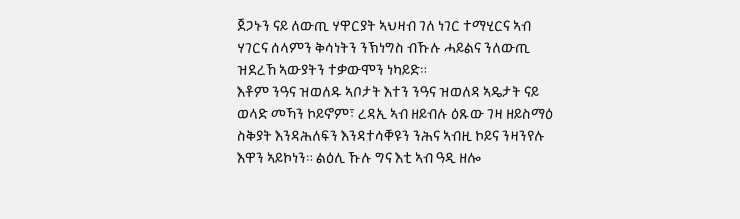ጀጋኑን ናይ ለውጢ ሃዋርያት ኣህዛብ ገለ ነገር ተማሂርና ኣብ ሃገርና ሰላምን ቅሳነትን ንኽነግስ ብኹሉ ሓይልና ንለውጢ ዝደረኸ ኣውያትን ተቃውሞን ነካይድ።
እቶም ንዓና ዝወለዱ ኣቦታት እተን ንዓና ዝወለዳ ኣዴታት ናይ ወላድ መኻን ኮይኖም፣ ረዳኢ ኣብ ዘይብሉ ዕጹው ገዛ ዘይስማዕ ስቅያት እንዳሕለፍን እንዳተሳቐዩን ንሕና ኣብዚ ኮይና ንዛንየሉ እዋን ኣይኮነን። ልዕሊ ኹሉ ግና እቲ ኣብ ዓዲ ዘሎ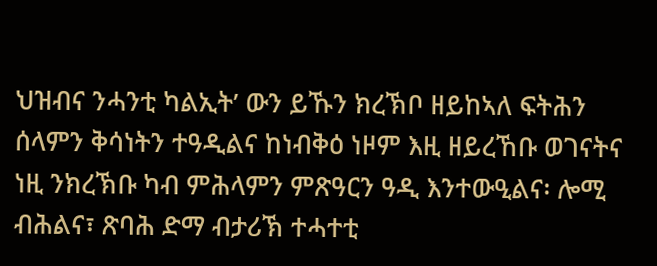ህዝብና ንሓንቲ ካልኢት’ ውን ይኹን ክረኽቦ ዘይከኣለ ፍትሕን ሰላምን ቅሳነትን ተዓዲልና ከነብቅዕ ነዞም እዚ ዘይረኸቡ ወገናትና ነዚ ንክረኽቡ ካብ ምሕላምን ምጽዓርን ዓዲ እንተውዒልና፡ ሎሚ ብሕልና፣ ጽባሕ ድማ ብታሪኽ ተሓተቲ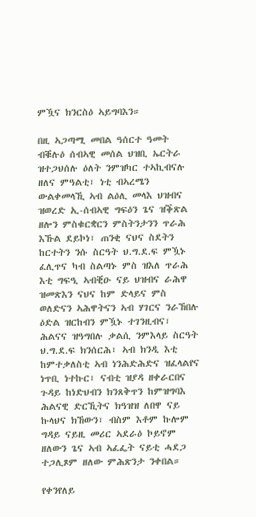ምዃና ክንርስዕ ኣይግባእን።

በዚ ኣጋጣሚ መበል ዓሰርተ ዓመት ብቑሉዕ ሰብኣዊ መሰል ህዝቢ ኤርትራ ዝተጋህሰሉ ዕለት ንምዝካር ተኣኪብናሉ ዘለና ምዓልቲ፣ ነቲ ብኣረሜን ውልቀመላኺ ኣብ ልዕሊ መላእ ህዝብና ዝወረድ ኢ-ሰብኣዊ ግፍዕን ጌና ዝቕጽል ዘሎን ምስቁርቋርን ምስትንታንን ጥራሕ እኹል ደይኮነ፣ ጠንቂ ናህና ስደትን ከርተትን ንሱ ስርዓት ህ.ግ.ደ.ፍ ምዃኑ ፈሊጥና ካብ ስልጣኑ ምስ ዝእለ ጥራሕ እቲ ግፍዒ ኣብቒዑ ናይ ህዝብና ራሕዋ ዝመጽእን ናህና ከም ድላይና ምስ ወለድናን ኣሕዋትናን ኣብ ሃገርና ንራኸበሉ ዕድል ዝርከብን ምዃኑ ተገንዚብና፣ ሕልናና ዝዓግበሉ ቃልሲ ንምእላይ ስርዓት ህ.ግ.ደ.ፍ ክንሰርሕ፣ ኣብ ክንዲ እቲ ከምተቃለስቲ ኣብ ነንሕድሕድና ዝፈላልየና ነጥቢ ነተኩር፣ ናብቲ ዝያዳ ዘቀራርበና ጉዳይ ከነድህብን ክንጸቅጥን ከምዝግባእ ሕልናዊ ድርኺትና ክዓዝዝ ለበዋ ናይ ኩላህና ክኸውን፣ ብስም እቶም ኩሎም ግዳይ ናይዚ መሪር ኣደራዕ ኮይኖም ዘለውን ጌና ኣብ ኣፈፌት ናይቲ ሓደጋ ተጋሊጾም ዘለው ምሕጽንታ ንቀበል።

የቀንየለይ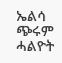ኤልሳ ጭሩም
ሓልዮት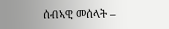ሰብኣዊ መሰላት –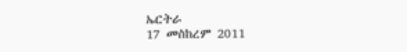ኤርትራ
17 መስከረም 2011